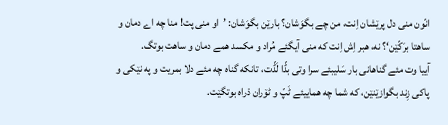انّون منی دل پرێشان اِنت، من چے بگوَشان؟ بارێن بگوَشان: ’او منی پت! منا چه اے دمان و ساهتا برَکّێن‘؟ نه، هبر اِش اِنت که منی آیگئے مُراد و مکسد همے دمان و ساهت بوتگ.
آییا وت مئے گناهانی بار سَلیبئے سرا وتی بڈّا لَڈّت، تانکه گناه چه مئے دلا بمریت و په نێکی و پاکی زِند بگوازێنێن، که شما چه هماییئے ٹَپّ و ٹۆران دْراه بوتگێت.